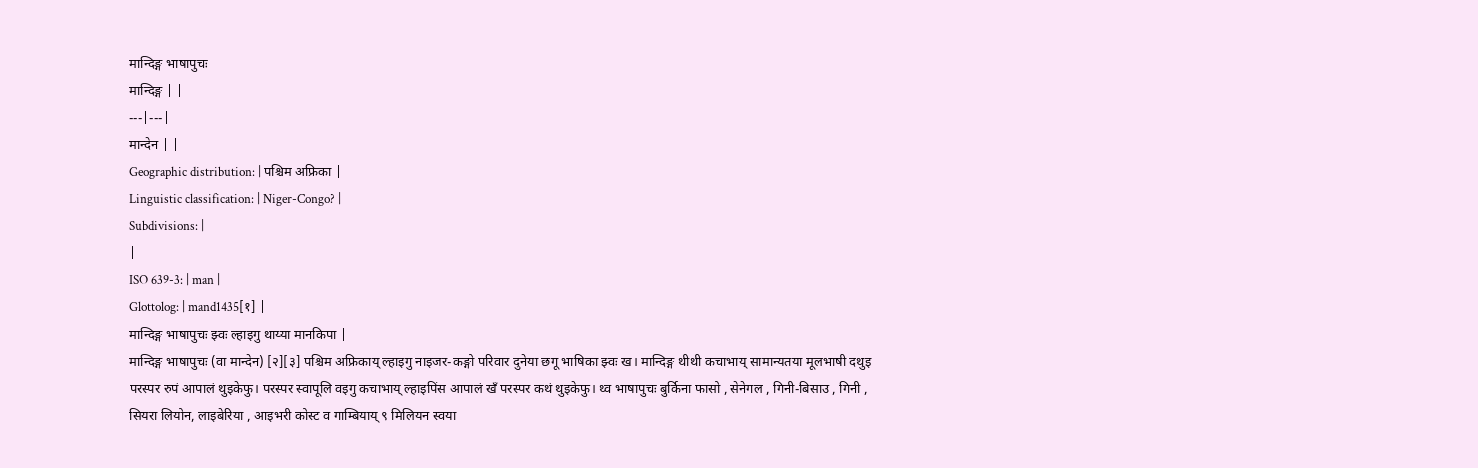मान्दिङ्ग भाषापुचः
मान्दिङ्ग | |
---|---|
मान्देन | |
Geographic distribution: | पश्चिम अफ्रिका |
Linguistic classification: | Niger-Congo? |
Subdivisions: |
|
ISO 639-3: | man |
Glottolog: | mand1435[१] |
मान्दिङ्ग भाषापुचः झ्वः ल्हाइगु थाय्या मानकिपा |
मान्दिङ्ग भाषापुचः (वा मान्देन) [२][३] पश्चिम अफ्रिकाय् ल्हाइगु नाइजर-कङ्गो परिवार दुनेया छगू भाषिका झ्वः ख। मान्दिङ्ग थीथी कचाभाय् सामान्यतया मूलभाषी दथुइ परस्पर रुपं आपालं थुइकेफु। परस्पर स्वापूलि वइगु कचाभाय् ल्हाइपिंस आपालं खँ परस्पर कथं थुइकेफु। थ्व भाषापुचः बुर्किना फासो , सेनेगल , गिनी-बिसाउ , गिनी , सियरा लियोन, लाइबेरिया , आइभरी कोस्ट व गाम्बियाय् ९ मिलियन स्वया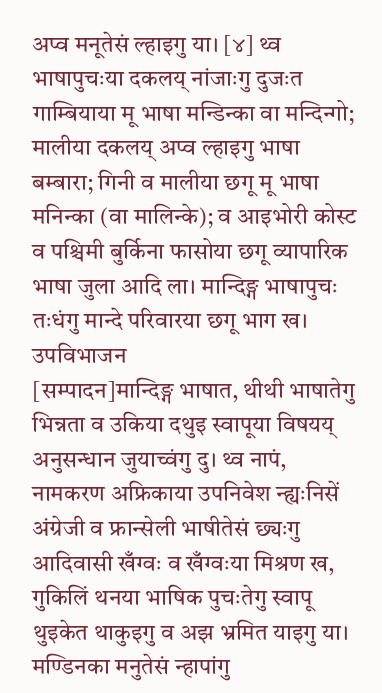अप्व मनूतेसं ल्हाइगु या। [४] थ्व भाषापुचःया दकलय् नांजाःगु दुजःत गाम्बियाया मू भाषा मन्डिन्का वा मन्दिन्गो; मालीया दकलय् अप्व ल्हाइगु भाषा बम्बारा; गिनी व मालीया छगू मू भाषा मनिन्का (वा मालिन्के); व आइभोरी कोस्ट व पश्चिमी बुर्किना फासोया छगू व्यापारिक भाषा जुला आदि ला। मान्दिङ्ग भाषापुचः तःधंगु मान्दे परिवारया छगू भाग ख।
उपविभाजन
[सम्पादन]मान्दिङ्ग भाषात, थीथी भाषातेगु भिन्नता व उकिया दथुइ स्वापूया विषयय् अनुसन्धान जुयाच्वंगु दु। थ्व नापं, नामकरण अफ्रिकाया उपनिवेश न्ह्यःनिसें अंग्रेजी व फ्रान्सेली भाषीतेसं छ्यःगु आदिवासी खँग्वः व खँग्वःया मिश्रण ख, गुकिलिं थनया भाषिक पुचःतेगु स्वापू थुइकेत थाकुइगु व अझ भ्रमित याइगु या।
मण्डिनका मनुतेसं न्हापांगु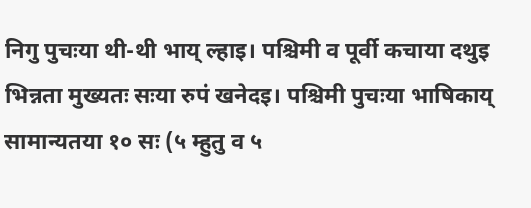निगु पुचःया थी-थी भाय् ल्हाइ। पश्चिमी व पूर्वी कचाया दथुइ भिन्नता मुख्यतः सःया रुपं खनेदइ। पश्चिमी पुचःया भाषिकाय् सामान्यतया १० सः (५ म्हुतु व ५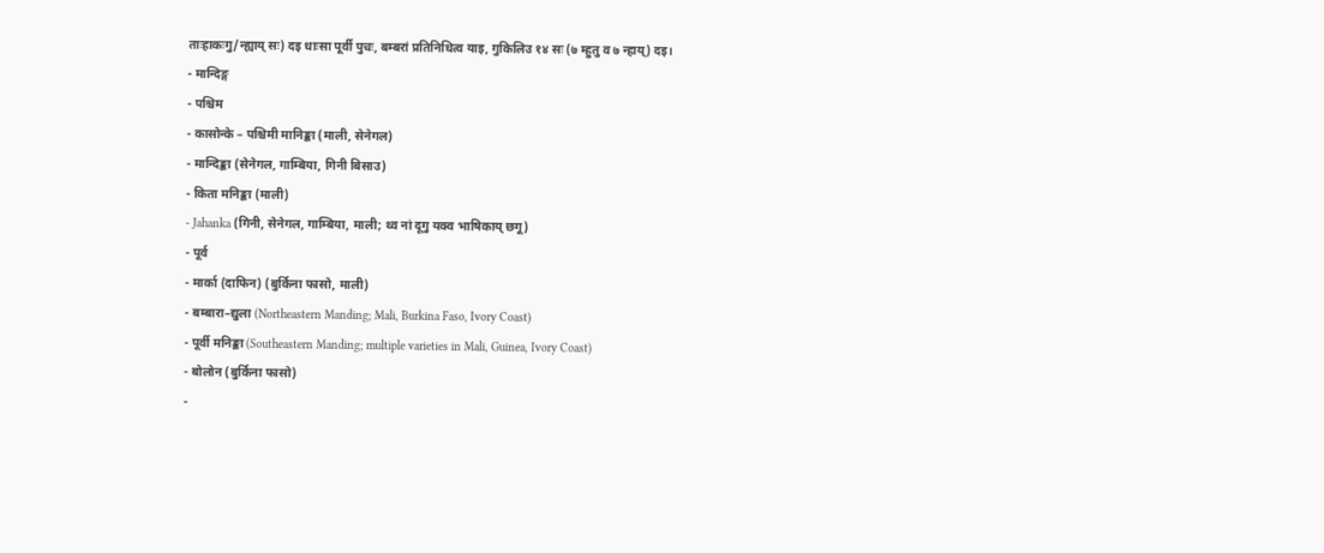ताःहाकःगु/न्ह्याय् सः) दइ धाःसा पूर्वी पुचः, बम्बरां प्रतिनिधित्व याइ, गुकिलिउ १४ सः (७ म्हुतु व ७ न्हाय्) दइ।
- मान्दिङ्ग
- पश्चिम
- कासोन्के – पश्चिमी मानिङ्का (माली, सेनेगल)
- मान्दिङ्का (सेनेगल, गाम्बिया, गिनी बिसाउ)
- किता मनिङ्का (माली)
- Jahanka (गिनी, सेनेगल, गाम्बिया, माली; थ्व नां दूगु यक्व भाषिकाय् छगू)
- पूर्व
- मार्का (दाफिन) (बुर्किना फासो, माली)
- बम्बारा–द्युला (Northeastern Manding; Mali, Burkina Faso, Ivory Coast)
- पूर्वी मनिङ्का (Southeastern Manding; multiple varieties in Mali, Guinea, Ivory Coast)
- बोलोन (बुर्किना फासो)
-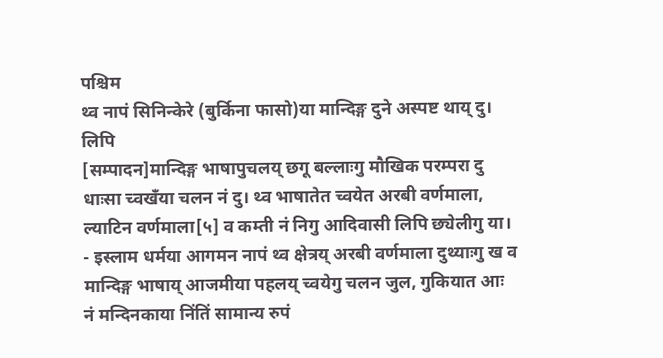पश्चिम
थ्व नापं सिनिन्केरे (बुर्किना फासो)या मान्दिङ्ग दुने अस्पष्ट थाय् दु।
लिपि
[सम्पादन]मान्दिङ्ग भाषापुचलय् छगू बल्लाःगु मौखिक परम्परा दु धाःसा च्वखँया चलन नं दु। थ्व भाषातेत च्वयेत अरबी वर्णमाला, ल्याटिन वर्णमाला[५] व कम्ती नं निगु आदिवासी लिपि छ्येलीगु या।
- इस्लाम धर्मया आगमन नापं थ्व क्षेत्रय् अरबी वर्णमाला दुथ्याःगु ख व मान्दिङ्ग भाषाय् आजमीया पहलय् च्वयेगु चलन जुल, गुकियात आः नं मन्दिनकाया निंतिं सामान्य रुपं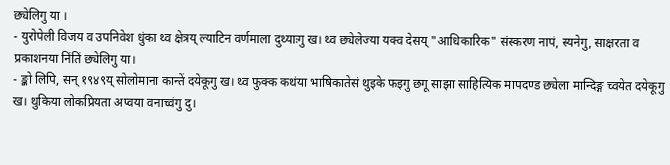छ्येलिगु या ।
- युरोपेली विजय व उपनिवेश धुंका थ्व क्षेत्रय् ल्याटिन वर्णमाला दुथ्याःगु ख। थ्व छ्येलेज्या यक्व देसय् "आधिकारिक" संस्करण नापं, स्यनेगु, साक्षरता व प्रकाशनया निंतिं छ्येलिगु या।
- ङ्को लिपि, सन् १९४९य् सोलोमाना कान्तें दयेकूगु ख। थ्व फुक्क कथंया भाषिकातेसं थुइके फइगु छगू साझा साहित्यिक मापदण्ड छ्येला मान्दिङ्ग च्वयेत दयेकूगु ख। थुकिया लोकप्रियता अप्वया वनाच्वंगु दु।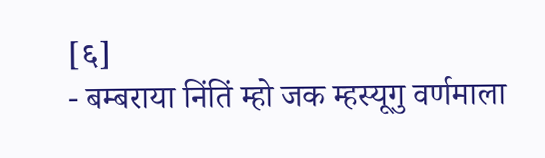[६]
- बम्बराया निंतिं म्हो जक म्हस्यूगु वर्णमाला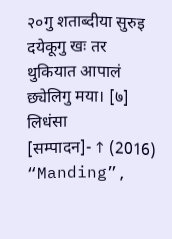२०गु शताब्दीया सुरुइ दयेकूगु खः तर थुकियात आपालं छ्येलिगु मया। [७]
लिधंसा
[सम्पादन]- ↑ (2016) “Manding”,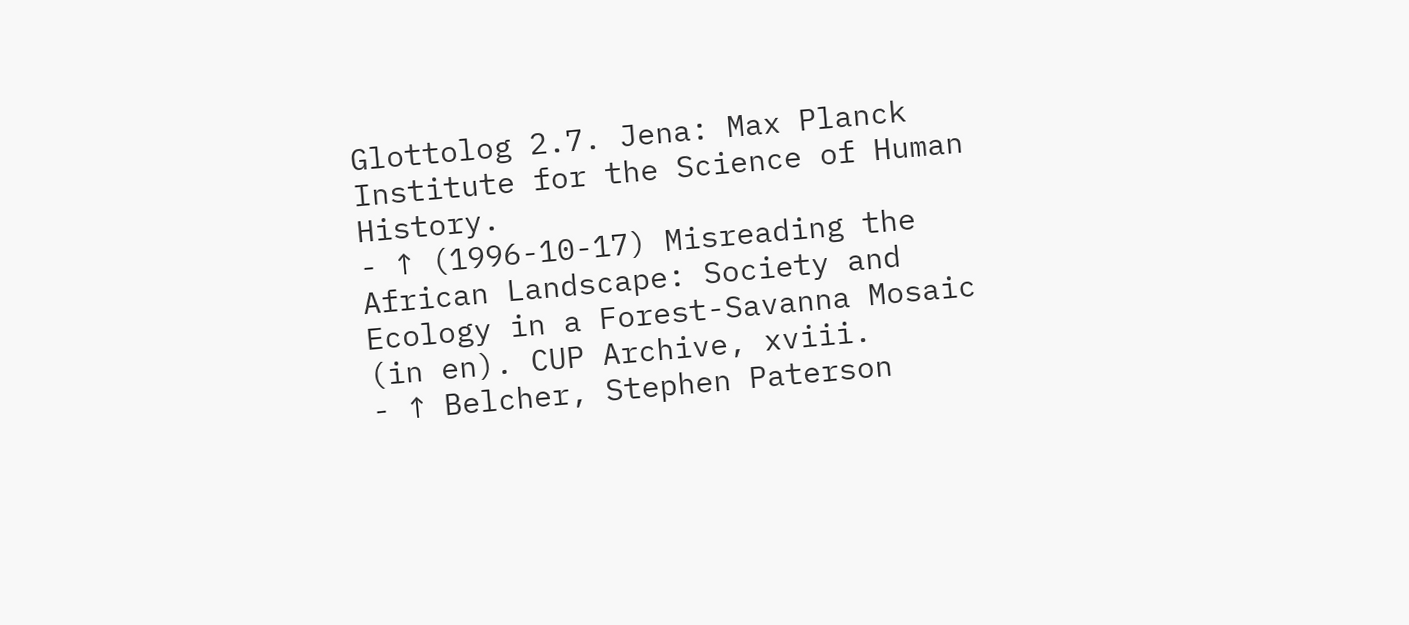Glottolog 2.7. Jena: Max Planck Institute for the Science of Human History.
- ↑ (1996-10-17) Misreading the African Landscape: Society and Ecology in a Forest-Savanna Mosaic (in en). CUP Archive, xviii.
- ↑ Belcher, Stephen Paterson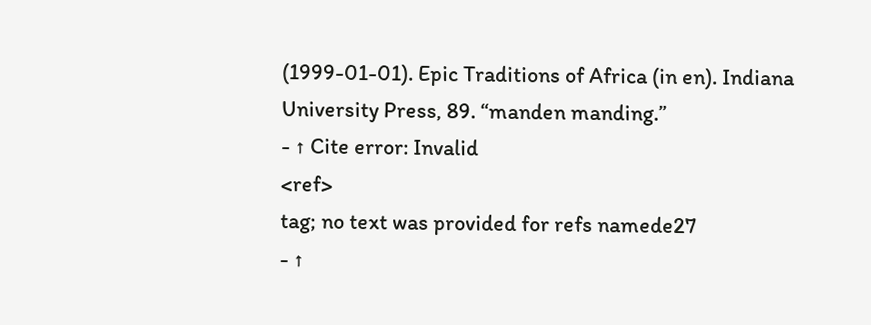(1999-01-01). Epic Traditions of Africa (in en). Indiana University Press, 89. “manden manding.”
- ↑ Cite error: Invalid
<ref>
tag; no text was provided for refs namede27
- ↑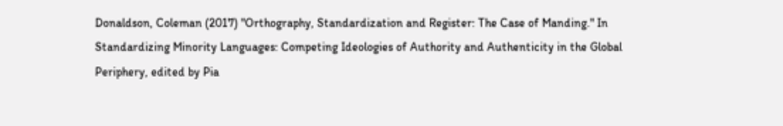Donaldson, Coleman (2017) "Orthography, Standardization and Register: The Case of Manding." In Standardizing Minority Languages: Competing Ideologies of Authority and Authenticity in the Global Periphery, edited by Pia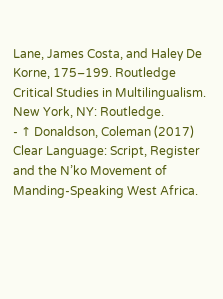Lane, James Costa, and Haley De Korne, 175–199. Routledge Critical Studies in Multilingualism. New York, NY: Routledge.
- ↑ Donaldson, Coleman (2017) Clear Language: Script, Register and the N’ko Movement of Manding-Speaking West Africa.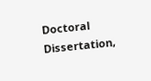Doctoral Dissertation,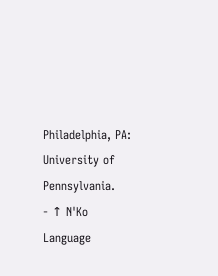Philadelphia, PA: University of Pennsylvania.
- ↑ N'Ko Language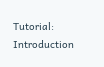Tutorial: Introduction